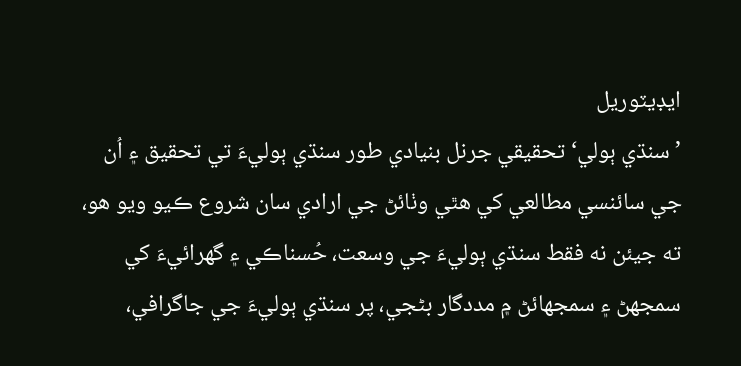ايڊيٽوريل
’سنڌي ٻولي‘ تحقيقي جرنل بنيادي طور سنڌي ٻوليءَ تي تحقيق ۽ اُن جي سائنسي مطالعي کي هٿي وٺائڻ جي ارادي سان شروع ڪيو ويو هو، ته جيئن نه فقط سنڌي ٻوليءَ جي وسعت، حُسناڪي ۽ گھرائيءَ کي سمجهڻ ۽ سمجهائڻ ۾ مددگار بڻجي، پر سنڌي ٻوليءَ جي جاگرافي،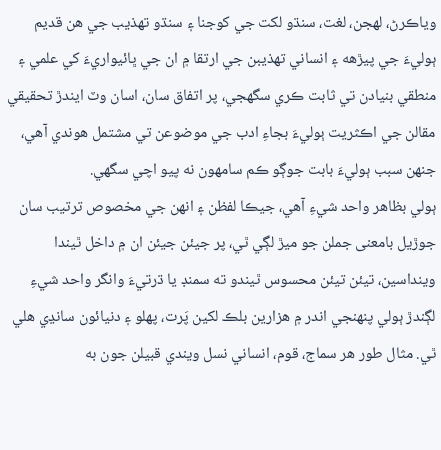وياڪرڻ، لھجن، لغت، سنڌو لکت جي کوجنا ۽ سنڌو تھذيب جي هن قديم ٻوليءَ جي پيڙهه ۽ انساني تھذيبن جي ارتقا ۾ ان جي ڀائيواريءَ کي علمي ۽ منطقي بنيادن تي ثابت ڪري سگهجي، پر اتفاق سان، اسان وٽ ايندڙ تحقيقي مقالن جي اڪثريت ٻوليءَ بجاءِ ادب جي موضوعن تي مشتمل هوندي آهي، جنھن سبب ٻوليءَ بابت جوڳو ڪم سامهون نه پيو اچي سگهي.
ٻولي بظاهر واحد شيءِ آهي، جيڪا لفظن ۽ انهن جي مخصوص ترتيب سان جوڙيل بامعنى جملن جو ميڙ لڳي ٿي، پر جيئن جيئن ان ۾ داخل ٿيندا وينداسين، تيئن تيئن محسوس ٿيندو ته سمنڊ يا ڌرتيءَ وانگر واحد شيءِ لڳندڙ ٻولي پنھنجي اندر ۾ هزارين بلڪ لکين پَرت، پھلو ۽ دنيائون سانڍي هلي ٿي. مثال طور هر سماج، قوم، انساني نسل ويندي قبيلن جون به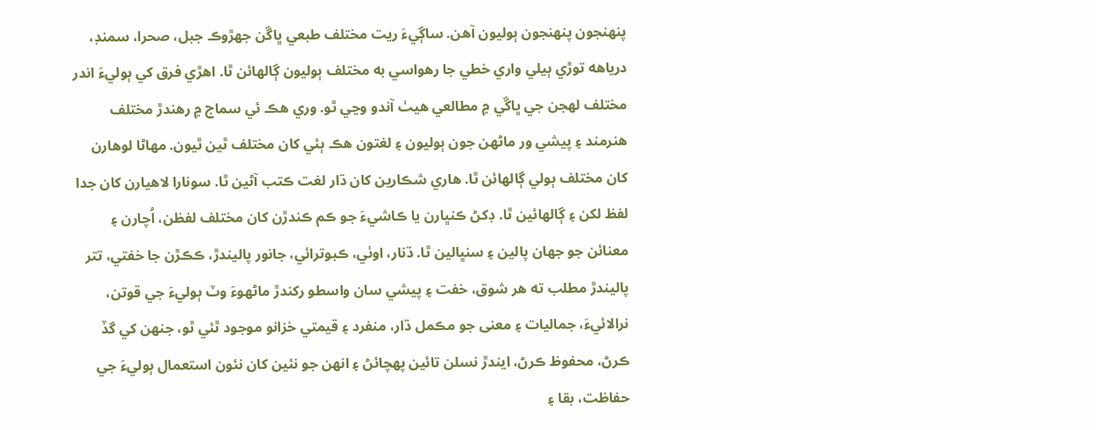پنھنجون پنھنجون ٻوليون آهن. ساڳيءَ ريت مختلف طبعي ڀاڱن جھڙوڪ جبل، صحرا، سمنڊ، درياهه توڙي ٻيلي واري خطي جا رهواسي به مختلف ٻوليون ڳالهائن ٿا. اهڙي فرق کي ٻوليءَ اندر مختلف لھجن جي ڀاڱي ۾ مطالعي هيٺ آندو وڃي ٿو. وري هڪ ئي سماج ۾ رهندڙ مختلف هنرمند ۽ پيشي ور ماڻهن جون ٻوليون ۽ لغتون هڪ ٻئي کان مختلف ٿين ٿيون. مھاڻا لوهارن کان مختلف ٻولي ڳالهائن ٿا. هاري شڪارين کان ڌار لغت ڪتب آڻين ٿا. سونارا لاهيارن کان جدا لفظ لکن ۽ ڳالهائين ٿا. ڊکڻ ڪنڀارن يا ڪاشيءَ جو ڪم ڪندڙن کان مختلف لفظن، اُچارن ۽ معنائن جو جھان پالين ۽ سنڀالين ٿا. ڌنار، اوٺي، ڪبوترائي، جانور پاليندڙ، ڪڪڙن جا خفتي، تتر پاليندڙ مطلب ته هر شوق، خفت ۽ پيشي سان واسطو رکندڙ ماڻهوءَ وٽ ٻوليءَ جي قوتن، نرالائيءَ، جماليات ۽ معنى جو مڪمل ڌار، منفرد ۽ قيمتي خزانو موجود ٿئي ٿو، جنھن کي گڏ ڪرڻ، محفوظ ڪرڻ، ايندڙ نسلن تائين پھچائڻ ۽ انهن جو نئين کان نئون استعمال ٻوليءَ جي حفاظت، بقا ۽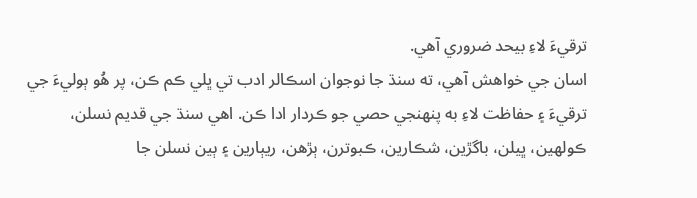ترقيءَ لاءِ بيحد ضروري آهي.
اسان جي خواهش آهي، ته سنڌ جا نوجوان اسڪالر ادب تي ڀلي ڪم ڪن، پر هُو ٻوليءَ جي ترقيءَ ۽ حفاظت لاءِ به پنھنجي حصي جو ڪردار ادا ڪن. اهي سنڌ جي قديم نسلن، ڪولهين، ڀيلن، باگڙين، شڪارين، ڪبوترن، ٻڙهن، ريٻارين ۽ ٻين نسلن جا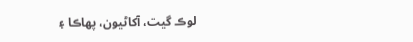لوڪ گيت، آکاڻيون، پھاڪا ۽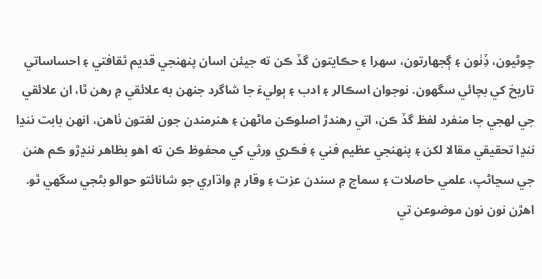چوڻيون، ڏِٺون ۽ ڳجهارتون، سھرا ۽ حڪايتون گڏ ڪن ته جيئن اسان پنھنجي قديم ثقافتي ۽ احساساتي تاريخ کي بچائي سگهون. نوجوان اسڪالر ۽ ادب ۽ ٻوليءَ جا شاگرد جنھن به علائقي ۾ رهن ٿا، ان علائقي جي لھجي جا منفرد لفظ گڏ ڪن، اتي رهندڙ اصلوڪن ماڻهن ۽ هنرمندن جون لغتون ٺاهن، انهن بابت ننڍا ننڍا تحقيقي مقالا لکن ۽ پنھنجي عظيم فني ۽ فڪري ورثي کي محفوظ ڪن ته اهو بظاهر ننڍڙو ڪم هنن جي سڃاڻپ، علمي حاصلات ۽ سماج ۾ سندن عزت ۽ وقار ۾ واڌاري جو شانائتو حوالو بڻجي سگهي ٿو.
اهڙن نون نون موضوعن تي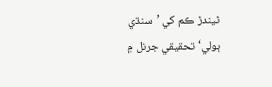ٿيندڙ ڪم کي ’سنڌي ٻولي‘ تحقيقي جرنل ۾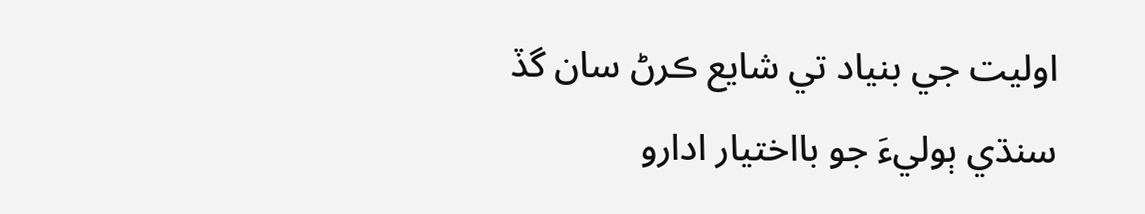اوليت جي بنياد تي شايع ڪرڻ سان گڏ سنڌي ٻوليءَ جو بااختيار ادارو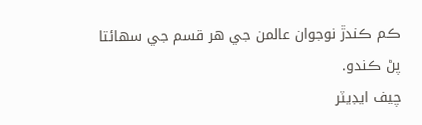ڪم ڪندڙ نوجوان عالمن جي هر قسم جي سھائتا پڻ ڪندو.
چيف ايڊيٽر